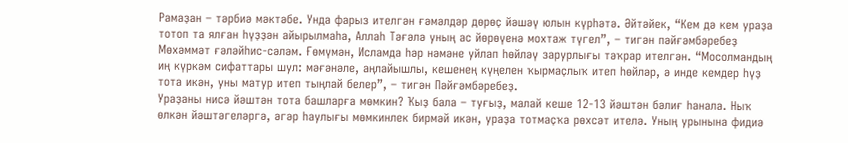Рамаҙан – тәрбиә мәктәбе. Унда фарыз ителгән ғәмәлдәр дөрөҫ йәшәү юлын күрһәтә. Әйтәйек, “Кем дә кем ураҙа тотоп та ялған һүҙҙән айырылмаһа, Аллаһ Тәғәлә уның ас йөрөүенә мохтаж түгел”, – тигән пәйғәмбәребеҙ Мөхәммәт ғәләйһис-сәләм. Ғөмүмән, Исламда һәр нәмәне уйлап һөйләү зарурлығы тәҡрар ителгән. “Мосолмандың иң күркәм сифаттары шул: мәғәнәле, аңлайышлы, кешенең күңелен ҡырмаҫлыҡ итеп һөйләр, ә инде кемдер һүҙ тота икән, уны матур итеп тыңлай белер”, – тигән Пәйғәмбәребеҙ.
Ураҙаны нисә йәштән тота башларға мөмкин? Ҡыҙ бала – туғыҙ, малай кеше 12-13 йәштән бәлиғ һанала. Ныҡ өлкән йәштәгеләргә, әгәр һаулығы мөмкинлек бирмәй икән, ураҙа тотмаҫҡа рөхсәт ителә. Уның урынына фидиә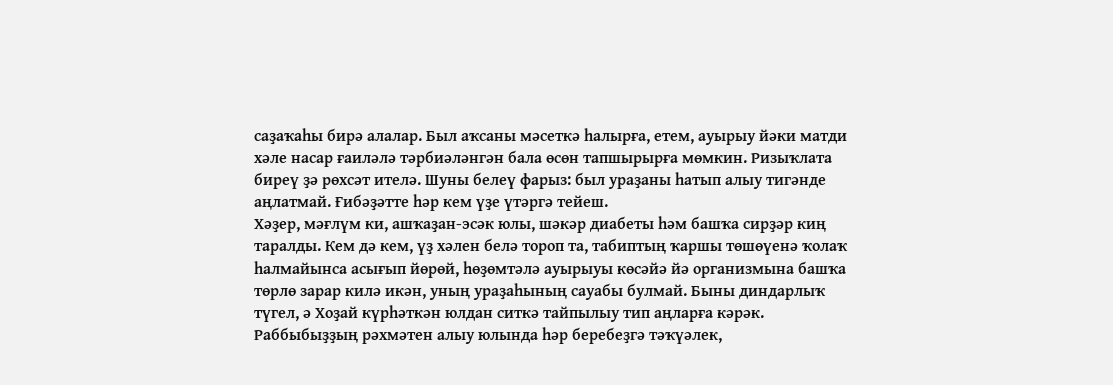саҙаҡаһы бирә алалар. Был аҡсаны мәсеткә һалырға, етем, ауырыу йәки матди хәле насар ғаиләлә тәрбиәләнгән бала өсөн тапшырырға мөмкин. Ризыҡлата биреү ҙә рөхсәт ителә. Шуны белеү фарыз: был ураҙаны һатып алыу тигәнде аңлатмай. Ғибәҙәтте һәр кем үҙе үтәргә тейеш.
Хәҙер, мәғлүм ки, ашҡаҙан-эсәк юлы, шәкәр диабеты һәм башҡа сирҙәр киң таралды. Кем дә кем, үҙ хәлен белә тороп та, табиптың ҡаршы төшөүенә ҡолаҡ һалмайынса асығып йөрөй, һөҙөмтәлә ауырыуы көсәйә йә организмына башҡа төрлө зарар килә икән, уның ураҙаһының сауабы булмай. Быны диндарлыҡ түгел, ә Хоҙай күрһәткән юлдан ситкә тайпылыу тип аңларға кәрәк.
Раббыбыҙҙың рәхмәтен алыу юлында һәр беребеҙгә тәҡүәлек,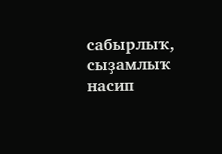сабырлыҡ, сыҙамлыҡ насип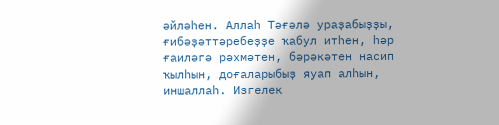әйләһен. Аллаһ Тәғәлә ураҙабыҙҙы, ғибәҙәттәребеҙҙе ҡабул итһен, һәр ғаиләгә рәхмәтен, бәрәкәтен насип ҡылһын, доғаларыбыҙ яуап алһын, иншаллаһ. Изгелек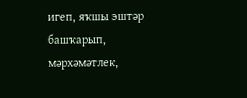игеп, яҡшы эштәр башҡарып, мәрхәмәтлек,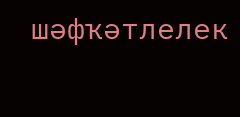шәфҡәтлелек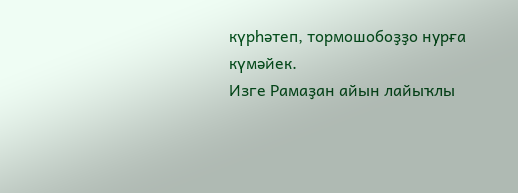күрһәтеп, тормошобоҙҙо нурға күмәйек.
Изге Рамаҙан айын лайыҡлы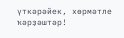үткәрәйек, хөрмәтле ҡәрҙәштәр!